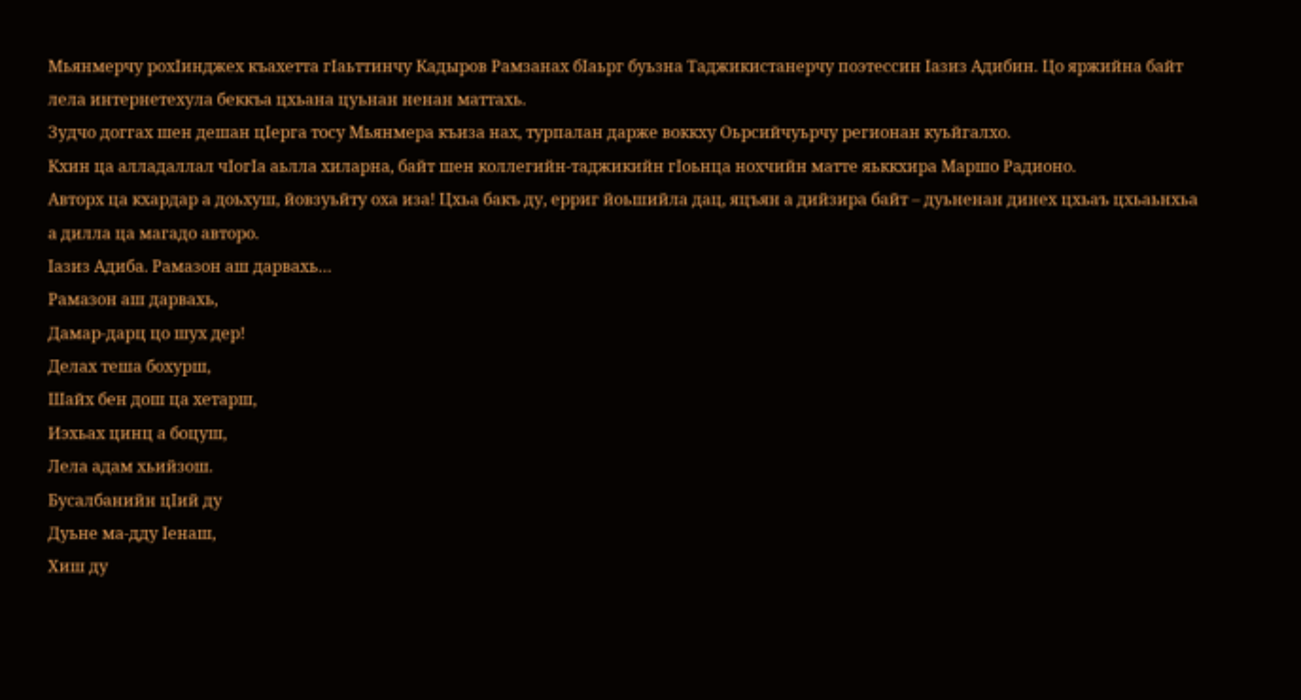Мьянмерчу рохIинджех къахетта гIаьттинчу Кадыров Рамзанах бIаьрг буьзна Таджикистанерчу поэтессин Iазиз Адибин. Цо яржийна байт лела интернетехула беккъа цхьана цуьнан ненан маттахь.
Зудчо доггах шен дешан цIерга тосу Мьянмера къиза нах, турпалан дарже воккху Оьрсийчуьрчу регионан куьйгалхо.
Кхин ца алладаллал чIогIа аьлла хиларна, байт шен коллегийн-таджикийн гIоьнца нохчийн матте яьккхира Маршо Радионо.
Авторх ца кхардар а доьхуш, йовзуьйту оха иза! Цхьа бакъ ду, ерриг йоьшийла дац, яцъян а дийзира байт – дуьненан динех цхьаъ цхьаьнхьа а дилла ца магадо авторо.
Iазиз Адиба. Рамазон аш дарвахь…
Рамазон аш дарвахь,
Дамар-дарц цо шух дер!
Делах теша бохурш,
Шайх бен дош ца хетарш,
Иэхьах цинц а боцуш,
Лела адам хьийзош.
Бусалбанийн цIий ду
Дуьне ма-дду Iенаш,
Хиш ду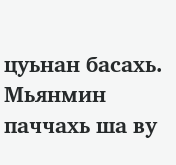цуьнан басахь.
Мьянмин паччахь ша ву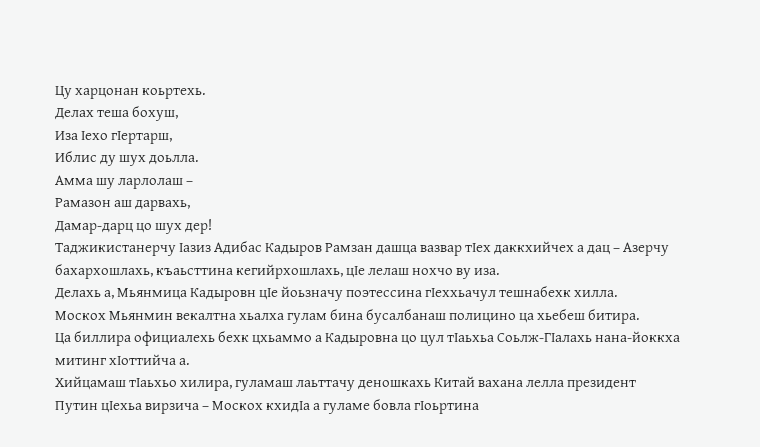Цу харцонан коьртехь.
Делах теша бохуш,
Иза Iехо гIертарш,
Иблис ду шух доьлла.
Амма шу ларлолаш –
Рамазон аш дарвахь,
Дамар-дарц цо шух дер!
Таджикистанерчу Iазиз Адибас Кадыров Рамзан дашца вазвар тIех даккхийчех а дац – Азерчу бахархошлахь, къаьсттина кегийрхошлахь, цIе лелаш нохчо ву иза.
Делахь а, Мьянмица Кадыровн цIе йоьзначу поэтессина гIеххьачул тешнабехк хилла.
Москох Мьянмин векалтна хьалха гулам бина бусалбанаш полицино ца хьебеш битира.
Ца биллира официалехь бехк цхьаммо а Кадыровна цо цул тIаьхьа Соьлж-ГIалахь нана-йоккха митинг хIоттийча а.
Хийцамаш тIаьхьо хилира, гуламаш лаьттачу деношкахь Китай вахана лелла президент Путин цIехьа вирзича – Москох кхидIа а гуламе бовла гIоьртина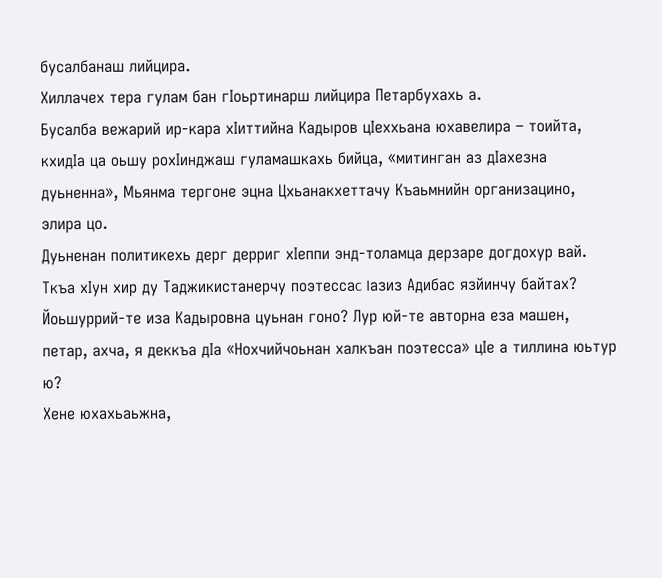бусалбанаш лийцира.
Хиллачех тера гулам бан гIоьртинарш лийцира Петарбухахь а.
Бусалба вежарий ир-кара хIиттийна Кадыров цIеххьана юхавелира – тоийта, кхидIа ца оьшу рохIинджаш гуламашкахь бийца, «митинган аз дIахезна дуьненна», Мьянма тергоне эцна Цхьанакхеттачу Къаьмнийн организацино, элира цо.
Дуьненан политикехь дерг дерриг хIеппи энд-толамца дерзаре догдохур вай.
Ткъа хIун хир ду Таджикистанерчу поэтессаc Iазиз Адибас язйинчу байтах? Йоьшуррий-те иза Кадыровна цуьнан гоно? Лур юй-те авторна еза машен, петар, ахча, я деккъа дIа «Нохчийчоьнан халкъан поэтесса» цIе а тиллина юьтур ю?
Хене юхахьаьжна,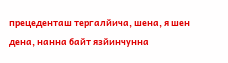прецеденташ тергалйича, шена, я шен дена, нанна байт язйинчунна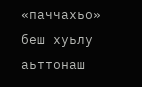«паччахьо» беш хуьлу аьттонаш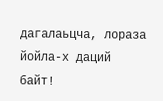дагалаьцча, лораза йойла-х даций байт!